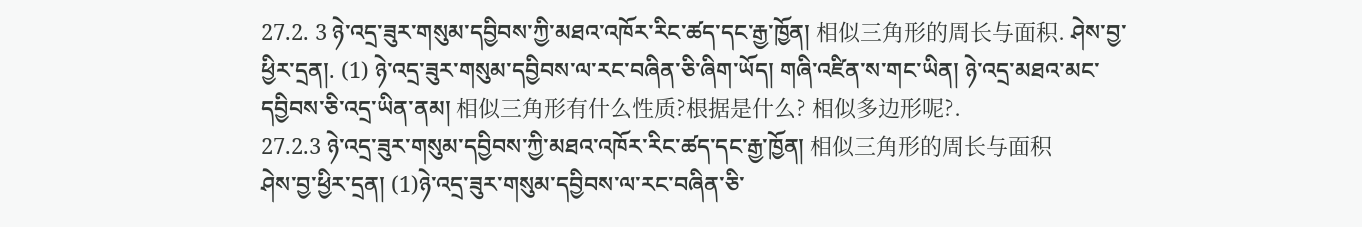27.2. 3 ཉེ་འདྲ་ཟུར་གསུམ་དབྱིབས་ཀྱི་མཐའ་འཁོར་རིང་ཚད་དང་རྒྱ་ཁྱོན། 相似三角形的周长与面积. ཤེས་བྱ་ཕྱིར་དྲན།. (1) ཉེ་འདྲ་ཟུར་གསུམ་དབྱིབས་ལ་རང་བཞིན་ཅི་ཞིག་ཡོད། གཞི་འཛིན་ས་གང་ཡིན། ཉེ་འདྲ་མཐའ་མང་དབྱིབས་ཅི་འདྲ་ཡིན་ནམ། 相似三角形有什么性质?根据是什么? 相似多边形呢?.
27.2.3 ཉེ་འདྲ་ཟུར་གསུམ་དབྱིབས་ཀྱི་མཐའ་འཁོར་རིང་ཚད་དང་རྒྱ་ཁྱོན། 相似三角形的周长与面积
ཤེས་བྱ་ཕྱིར་དྲན། (1)ཉེ་འདྲ་ཟུར་གསུམ་དབྱིབས་ལ་རང་བཞིན་ཅི་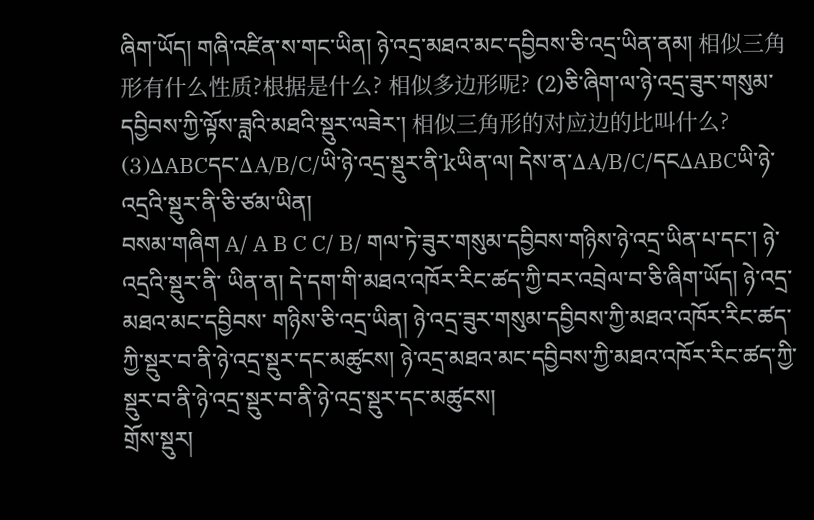ཞིག་ཡོད། གཞི་འཛིན་ས་གང་ཡིན། ཉེ་འདྲ་མཐའ་མང་དབྱིབས་ཅི་འདྲ་ཡིན་ནམ། 相似三角形有什么性质?根据是什么? 相似多边形呢? (2)ཅི་ཞིག་ལ་ཉེ་འདྲ་ཟུར་གསུམ་དབྱིབས་ཀྱི་ལྟོས་ཟླའི་མཐའི་སྡུར་ལཟེར་། 相似三角形的对应边的比叫什么? (3)ΔABCདང་ΔA/B/C/ཡི་ཉེ་འདྲ་སྡུར་ནི་kཡིན་ལ། དེས་ན་ΔA/B/C/དངΔABCཡི་ཉེ་འདྲའི་སྡུར་ནི་ཅི་ཙམ་ཡིན།
བསམ་གཞིག A/ A B C C/ B/ གལ་ཏེ་ཟུར་གསུམ་དབྱིབས་གཉིས་ཉེ་འདྲ་ཡིན་པ་དང་། ཉེ་འདྲའི་སྡུར་ནི་ ཡིན་ན། དེ་དག་གི་མཐའ་འཁོར་རིང་ཚད་ཀྱི་བར་འབྲེལ་བ་ཅི་ཞིག་ཡོད། ཉེ་འདྲ་མཐའ་མང་དབྱིབས་ གཉིས་ཅི་འདྲ་ཡིན། ཉེ་འདྲ་ཟུར་གསུམ་དབྱིབས་ཀྱི་མཐའ་འཁོར་རིང་ཚད་ཀྱི་སྡུར་བ་ནི་ཉེ་འདྲ་སྡུར་དང་མཚུངས། ཉེ་འདྲ་མཐའ་མང་དབྱིབས་ཀྱི་མཐའ་འཁོར་རིང་ཚད་ཀྱི་སྡུར་བ་ནི་ཉེ་འདྲ་སྡུར་བ་ནི་ཉེ་འདྲ་སྡུར་དང་མཚུངས།
གྲོས་སྡུར།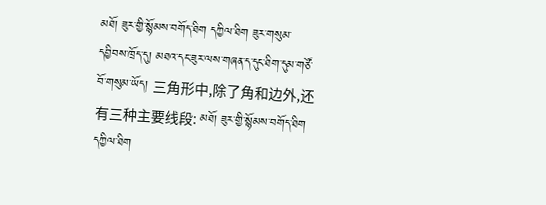མཐོ། ཟུར་གྱི་སྙོམས་བགོད་ཐིག དཀྱིལ་ཐིག ཟུར་གསུམ་དབྱིབས་ཁྲོད་དུ། མཐའ་དང་ཟུར་ལས་གཞན་ད་དུང་ཐིག་དུམ་གཙོ་བོ་གསུམ་ཡོད། 三角形中,除了角和边外,还有三种主要线段: མཐོ། ཟུར་གྱི་སྙོམས་བགོད་ཐིག དཀྱིལ་ཐིག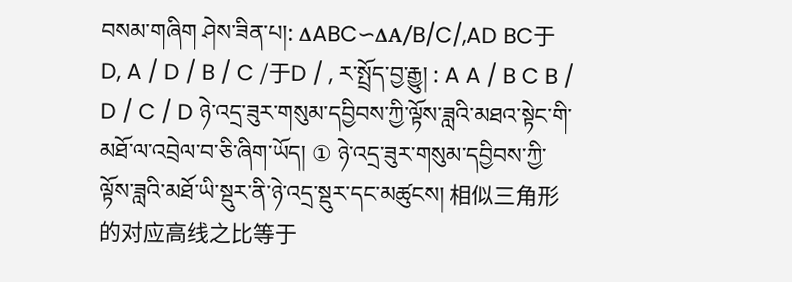བསམ་གཞིག ཤེས་ཟིན་པ།: ΔABC∽ΔA/B/C/,AD BC于 D, A / D / B / C /于D / , ར་སྤྲོད་བྱ་རྒྱུ། : A A / B C B / D / C / D ཉེ་འདྲ་ཟུར་གསུམ་དབྱིབས་ཀྱི་ལྟོས་ཟླའི་མཐའ་སྟེང་གི་མཐོ་ལ་འབྲེལ་བ་ཅི་ཞིག་ཡོད། ① ཉེ་འདྲ་ཟུར་གསུམ་དབྱིབས་ཀྱི་ལྟོས་ཟླའི་མཐོ་ཡི་སྡུར་ནི་ཉེ་འདྲ་སྡུར་དང་མཚུངས། 相似三角形的对应高线之比等于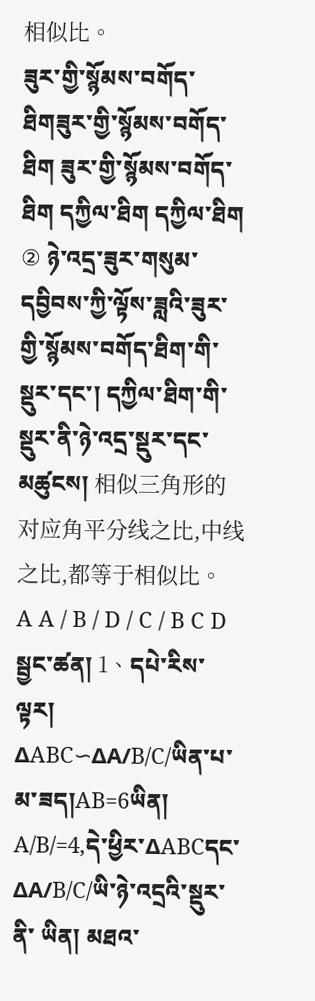相似比。
ཟུར་གྱི་སྙོམས་བགོད་ཐིགཟུར་གྱི་སྙོམས་བགོད་ཐིག ཟུར་གྱི་སྙོམས་བགོད་ཐིག དཀྱིལ་ཐིག དཀྱིལ་ཐིག ② ཉེ་འདྲ་ཟུར་གསུམ་དབྱིབས་ཀྱི་ལྟོས་ཟླའི་ཟུར་གྱི་སྙོམས་བགོད་ཐིག་གི་སྡུར་དང་། དཀྱིལ་ཐིག་གི་སྡུར་ནི་ཉེ་འདྲ་སྡུར་དང་མཚུངས། 相似三角形的对应角平分线之比,中线之比,都等于相似比。
A A / B / D / C / B C D སྦྱང་ཚན། 1、དཔེ་རིས་ལྟར། ΔABC∽ΔA/B/C/ཡིན་པ་མ་ཟད།AB=6ཡིན། A/B/=4,དེ་ཕྱིར་ΔABCདང་ΔA/B/C/ཡི་ཉེ་འདྲའི་སྡུར་ནི་ ཡིན། མཐའ་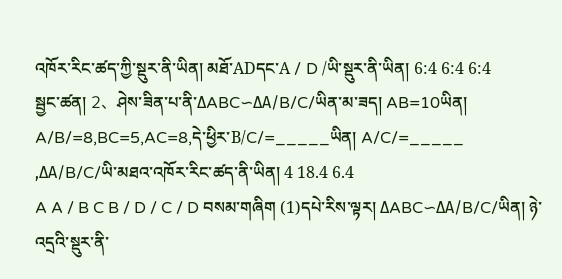འཁོར་རིང་ཚད་ཀྱི་སྡུར་ནི་ཡིན། མཐོ་ADདང་A / D /ཡི་སྡུར་ནི་ཡིན། 6:4 6:4 6:4
སྦྱང་ཚན། 2、ཤེས་ཟིན་པ་ནི་ΔABC∽ΔA/B/C/ཡིན་མ་ཟད། AB=10ཡིན། A/B/=8,BC=5,AC=8,དེ་ཕྱིར་B/C/=_____ཡིན། A/C/=_____ ,ΔA/B/C/ཡི་མཐའ་འཁོར་རིང་ཚད་ནི་ཡིན། 4 18.4 6.4
A A / B C B / D / C / D བསམ་གཞིག (1)དཔེ་རིས་ལྟར། ΔABC∽ΔA/B/C/ཡིན། ཉེ་འདྲའི་སྡུར་ནི་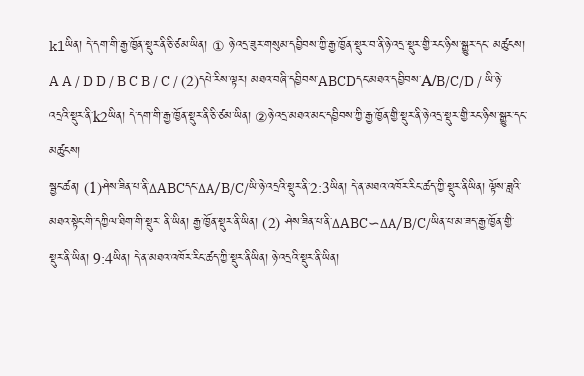k1ཡིན། དེ་དག་གི་རྒྱ་ཁྱོན་སྡུར་ནི་ཅི་ཙམ་ཡིན། ① ཉེ་འདྲ་ཟུར་གསུམ་དབྱིབས་ཀྱི་རྒྱ་ཁྱོན་སྡུར་བ་ནི་ཉེ་འདྲ་སྡུར་གྱི་རང་ཉིས་སྒྱུར་དང་ མཚུངས།
A A / D D / B C B / C / (2)དཔེ་རིས་ལྟར། མཐའ་བཞི་དབྱིབས་ABCDདང་མཐའ་དབྱིབས་A/B/C/D / ཡི་ཉེ་འདྲའི་སྡུར་ནི་k2ཡིན། དེ་དག་གི་རྒྱ་ཁྱོན་སྡུར་ནི་ཅི་ཙམ་ཡིན། ②ཉེ་འདྲ་མཐའ་མང་དབྱིབས་ཀྱི་རྒྱ་ཁྱོན་གྱི་སྡུར་ནི་ཉེ་འདྲ་སྡུར་གྱི་རང་ཉིས་སྒྱུར་དང་ མཚུངས།
སྦྱང་ཚན། (1)ཤེས་ཟིན་པ་ནི་ΔABCདང་ΔA/B/C/ཡི་ཉེ་འདྲའི་སྡུར་ནི་2:3ཡིན། དེ་ན་མཐའ་འཁོར་རིང་ཚད་ཀྱི་སྡུར་ནིཡིན། ལྟོས་ཟླའི་མཐའ་སྟེང་གི་དཀྱིལ་ཐིག་གི་སྡུར་ ནི་ཡིན། རྒྱ་ཁྱོན་སྡུར་ནི་ཡིན། (2) ཤེས་ཟིན་པ་ནི་ΔABC∽ΔA/B/C/ཡིན་པ་མ་ཟད་རྒྱ་ཁྱོན་གྱི་སྡུར་ནི་ཡིན། 9:4ཡིན། དེ་ན་མཐའ་འཁོར་རིང་ཚད་ཀྱི་སྡུར་ནིཡིན། ཉེ་འདྲའི་སྡུར་ནི་ཡིན།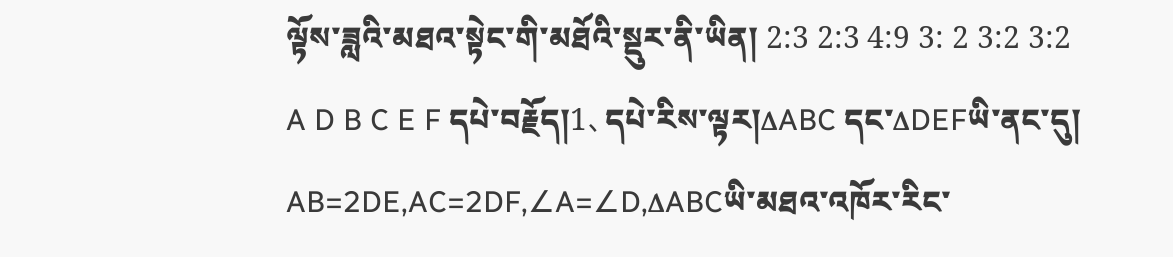ལྟོས་ཟླའི་མཐའ་སྟེང་གི་མཐོའི་སྡུར་ནི་ཡིན། 2:3 2:3 4:9 3: 2 3:2 3:2
A D B C E F དཔེ་བརྗོད།1、དཔེ་རིས་ལྟར།ΔABC དང་ΔDEFཡི་ནང་དུ། AB=2DE,AC=2DF,∠A=∠D,ΔABCཡི་མཐའ་འཁོར་རིང་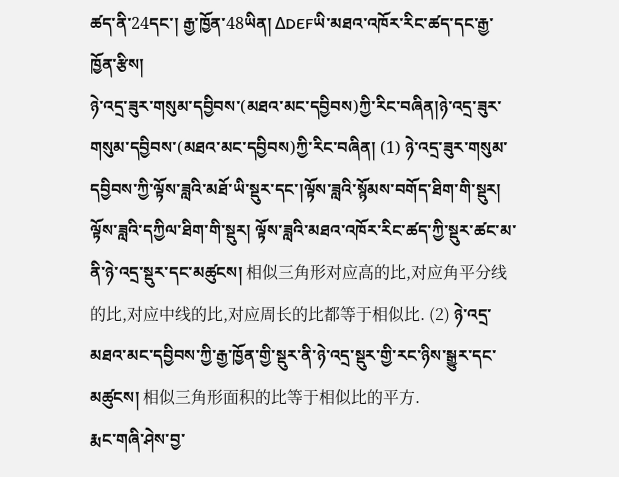ཚད་ནི་24དང་། རྒྱ་ཁྱོན་48ཡིན། ΔDEFཡི་མཐའ་འཁོར་རིང་ཚད་དང་རྒྱ་ཁྱོན་རྩིས།
ཉེ་འདྲ་ཟུར་གསུམ་དབྱིབས་(མཐའ་མང་དབྱིབས)ཀྱི་རིང་བཞིན།ཉེ་འདྲ་ཟུར་གསུམ་དབྱིབས་(མཐའ་མང་དབྱིབས)ཀྱི་རིང་བཞིན། (1) ཉེ་འདྲ་ཟུར་གསུམ་དབྱིབས་ཀྱི་ལྟོས་ཟླའི་མཐོ་ཡི་སྡུར་དང་།ལྟོས་ཟླའི་སྙོམས་བགོད་ཐིག་གི་སྡུར། ལྟོས་ཟླའི་དཀྱིལ་ཐིག་གི་སྡུར། ལྟོས་ཟླའི་མཐའ་འཁོར་རིང་ཚད་ཀྱི་སྡུར་ཚང་མ་ནི་ཉེ་འདྲ་སྡུར་དང་མཚུངས། 相似三角形对应高的比,对应角平分线的比,对应中线的比,对应周长的比都等于相似比. (2) ཉེ་འདྲ་མཐའ་མང་དབྱིབས་ཀྱི་རྒྱ་ཁྱོན་གྱི་སྡུར་ནི་ཉེ་འདྲ་སྡུར་གྱི་རང་ཉིས་སྒྱུར་དང་ མཚུངས། 相似三角形面积的比等于相似比的平方.
རྨང་གཞི་ཤེས་བྱ་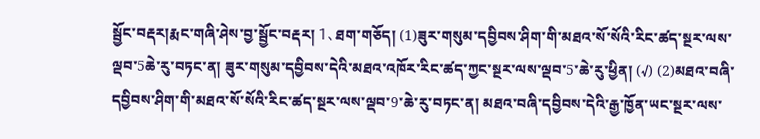སྦྱོང་བརྡར།རྨང་གཞི་ཤེས་བྱ་སྦྱོང་བརྡར། 1、ཐག་གཅོད། (1)ཟུར་གསུམ་དབྱིབས་ཤིག་གི་མཐའ་སོ་སོའི་རིང་ཚད་སྔར་ལས་ལྡབ་5ཆེ་རུ་བཏང་ན། ཟུར་གསུམ་དབྱིབས་དེའི་མཐའ་འཁོར་རིང་ཚད་ཀྱང་སྔར་ལས་ལྡབ་5་ཆེ་རུ་ཕྱིན། (√) (2)མཐའ་བཞི་དབྱིབས་ཤིག་གི་མཐའ་སོ་སོའི་རིང་ཚད་སྔར་ལས་ལྡབ་9་ཆེ་རུ་བཏང་ན། མཐའ་བཞི་དབྱིབས་དེའི་རྒྱ་ཁྱོན་ཡང་སྔར་ལས་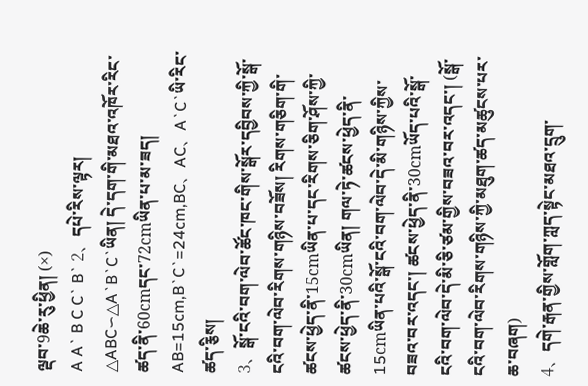ལྡབ་9ཆེ་རུ་ཕྱིན། (×)
A A` B C C` B` 2、དཔེ་རིས་ལྟར། △ABC∽△A`B`C`ཡིན། དེ་དག་གི་མཐའ་འཁོར་རིང་ཚད་ནི་60cmདང་72cmཡིན་པ་མ་ཟད། AB=15cm,B`C`=24cm,BC、AC、A`C`ཡི་རིང་ཚད་རྕིས།
3、སྒོ་ངའི་བག་ལེབ་ཚོང་ཁང་གིས་སྒོར་དབྱིབས་ཀྱི་སྒོ་ངའི་བག་ལེབ་རིགས་གཉིས་བཟོས། རིགས་གཅིག་གི་ཚངས་ཕྱེད་ནི་15cmཡིན་པ་དང་རིགས་ཅིག་ཤོས་ཀྱི་ཚངས་ཕྱེད་ནི་30cmཡིན། གལ་ཏེ་ཚངས་ཕྱེད་ནི་15cmཡིན་པའི་སྒོ་ངའི་བག་ལེབ་དེ་མི་གཉིས་ཀྱིས་བཟའ་བར་འདང་། ཚངས་ཕྱེད་ནི་30cmཡོད་པའི་སྒོ་ངའི་བག་ལེབ་དེ་མི་ཅི་ཙམ་གྱིས་བཟའ་བར་འདང་། (སྒོ་ངའི་བག་ལེབ་རིགས་གཉིས་ཀྱི་མཐུག་ཚད་མཚུངས་པར་ཆ་བཞག)
4、དགེ་རྒན་གྱིས་གློག་ཀླད་སྟེང་མཐའ་དྲུག་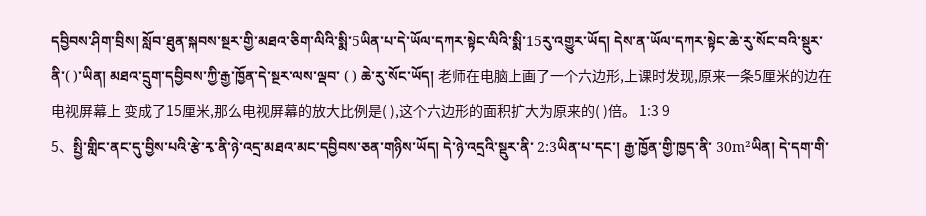དབྱིབས་ཤིག་བྲིས། སློབ་ཐུན་སྐབས་སྔར་གྱི་མཐའ་ཅིག་ལིའི་སྨི་5ཡིན་པ་དེ་ཡོལ་དཀར་སྟེང་ལིའི་སྨི་15རུ་འགྱུར་ཡོད། དེས་ན་ཡོལ་དཀར་སྟེང་ཆེ་རུ་སོང་བའི་སྡུར་ནི་( )་ཡིན། མཐའ་དྲུག་དབྱིབས་ཀྱི་རྒྱ་ཁྱོན་དེ་སྔར་ལས་ལྡབ་ ( ) ཆེ་རུ་སོང་ཡོད། 老师在电脑上画了一个六边形,上课时发现,原来一条5厘米的边在电视屏幕上 变成了15厘米,那么电视屏幕的放大比例是( ),这个六边形的面积扩大为原来的( )倍。 1:3 9
5、སྤྱི་གླིང་ནང་དུ་བྱིས་པའི་རྩེ་རྭ་ནི་ཉེ་འདྲ་མཐའ་མང་དབྱིབས་ཅན་གཉིས་ཡོད། དེ་ཉེ་འདྲའི་སྡུར་ནི་ 2:3ཡིན་པ་དང་། རྒྱ་ཁྱོན་གྱི་ཁྱད་ནི་ 30m²ཡིན། དེ་དག་གི་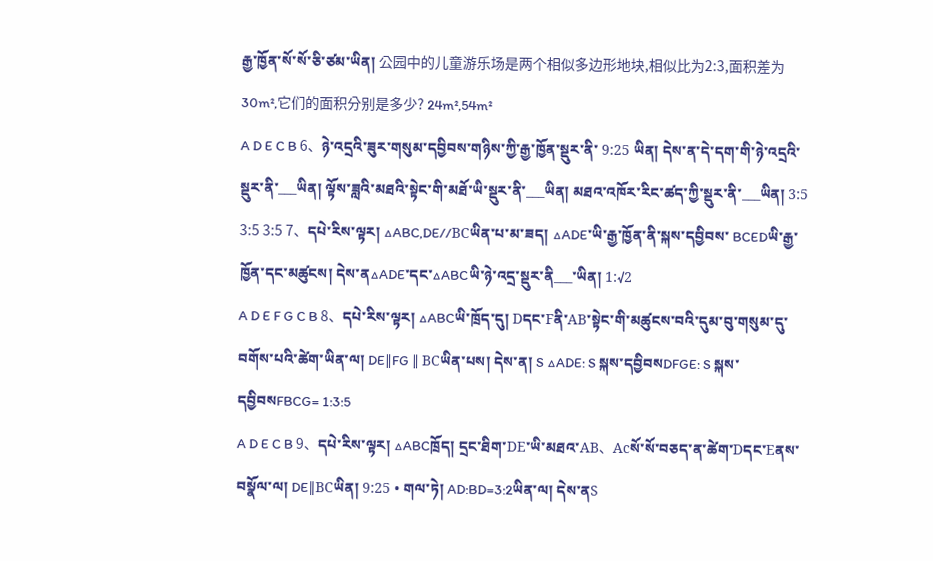རྒྱ་ཁྱོན་སོ་སོ་ཅི་ཙམ་ཡིན། 公园中的儿童游乐场是两个相似多边形地块,相似比为2:3,面积差为30m²,它们的面积分别是多少? 24m²,54m²
A D E C B 6、ཉེ་འདྲའི་ཟུར་གསུམ་དབྱིབས་གཉིས་ཀྱི་རྒྱ་ཁྱོན་སྡུར་ནི་ 9:25 ཡིན། དེས་ན་དེ་དག་གི་ཉེ་འདྲའི་སྡུར་ནི་___ཡིན། ལྟོས་ཟླའི་མཐའི་སྟེང་གི་མཐོ་ཡི་སྡུར་ནི་___ཡིན། མཐའ་འཁོར་རིང་ཚད་ཀྱི་སྡུར་ནི་___ཡིན། 3:5 3:5 3:5 7、དཔེ་རིས་ལྟར། △ABC,DE//BCཡིན་པ་མ་ཟད། △ADE་ཡི་རྒྱ་ཁྱོན་ནི་སྐས་དབྱིབས་ BCEDཡི་རྒྱ་ཁྱོན་དང་མཚུངས། དེས་ན△ADE་དང་△ABCཡི་ཉེ་འདྲ་སྡུར་ནི___་ཡིན། 1:√2
A D E F G C B 8、དཔེ་རིས་ལྟར། △ABCཡི་ཁྲོད་དུ། Dདང་Fནི་AB་སྟེང་གི་མཚུངས་བའི་དུམ་བུ་གསུམ་དུ་བགོས་པའི་ཚེག་ཡིན་ལ། DE∥FG ∥ BCཡིན་པས། དེས་ན། S △ADE: S སྐས་དབྱིབསDFGE: S སྐས་དབྱིབསFBCG= 1:3:5
A D E C B 9、དཔེ་རིས་ལྟར། △ABCཁྲོད། དྲང་ཐིག་DE་ཡི་མཐའ་AB、Acསོ་སོ་བཅད་ན་ཚེག་Dདང་Eནས་བསྣོལ་ལ། DE∥BCཡིན། 9:25 • གལ་ཏེ། AD:BD=3:2ཡིན་ལ། དེས་ནS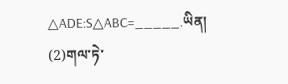△ADE:S△ABC=_____.ཡིན། (2)གལ་ཏེ་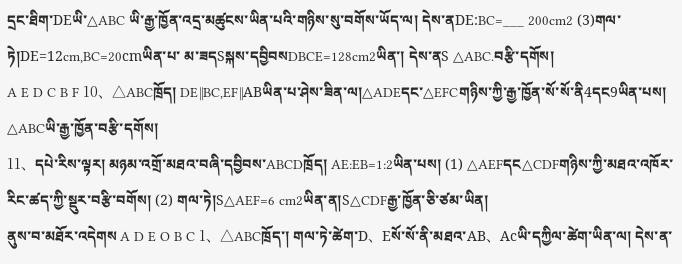དྲང་ཐིག་DEཡི་△ABC ཡི་རྒྱ་ཁྱོན་འདྲ་མཚུངས་ཡིན་པའི་གཉིས་སུ་བགོས་ཡོད་ལ། དེས་ནDE:BC=___ 200cm2 (3)གལ་ཏེ།DE=12cm,BC=20cmཡིན་པ་ མ་ཟདSསྐས་དབྱིབསDBCE=128cm2ཡིན་། དེས་ནS △ABC.བརྩི་དགོས།
A E D C B F 10、△ABCཁྲོད། DE∥BC,EF∥ABཡིན་པ་ཤེས་ཟིན་ལ།△ADEདང་△EFCགཉིས་ཀྱི་རྒྱ་ཁྱོན་སོ་སོ་ནི4དང9ཡིན་པས། △ABCཡི་རྒྱ་ཁྱོན་བརྩི་དགོས།
11、དཔེ་རིས་ལྟར། མཉམ་འགྲོ་མཐའ་བཞི་དབྱིབས་ABCDཁྲོད། AE:EB=1:2ཡིན་པས། (1) △AEFདང△CDFགཉིས་ཀྱི་མཐའ་འཁོར་རིང་ཚད་ཀྱི་སྡུར་བརྩི་བགོས། (2) གལ་ཏེ།S△AEF=6 cm2ཡིན་ན།S△CDFརྒྱ་ཁྱོན་ཅི་ཙམ་ཡིན།
ནུས་བ་མཐོར་འདེགས A D E O B C 1、△ABCཁྲོད་། གལ་ཏེ་ཚེག་D、Eསོ་སོ་ནི་མཐའ་AB、Acཡི་དཀྱིལ་ཚེག་ཡིན་ལ། དེས་ན་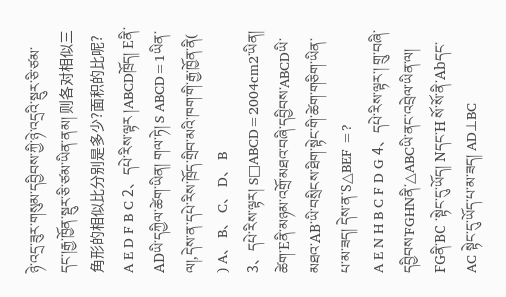ཉེ་འདྲ་ཟུར་གསུམ་དབྱིབས་ཀྱི་ཉེ་འདྲའི་སྡུར་ཅི་ཙམ་དང་།རྒྱ་ཁྱོན་སྡུར་ཅི་ཙམ་ཡིན་ནམ། 则各对相似三角形的相似比分别是多少?面积的比呢?
A E D F B C 2、དཔེ་རིས་ལྟར །ABCDཁྲོད། Eནི་ADཡི་དཀྱིལ་ཚེག་ཡིན། གལ་ཏེ། S ABCD=1ཡིན་ལ།,དེས་ན་དཔེ་རིས་ཁྲོད་གྲིབ་མའི་ཁག་གི་རྒྱ་ཁྱོན་ནི( ) A、 B、 C、 D、 B
3、དཔེ་རིས་ལྟར། S□ABCD=2004cm2་ཡིན། ཚེག་Eནི་མཉམ་འགྲོ་མཐའ་བཞི་དབྱིབས་ABCDཡི་མཐའ་AB་ཡི་བསྲིངས་ཐིག་སྟེང་གི་ཚེག་གཅིག་ཡིན་པ་མ་ཟད། དེས་ན་S△BEF =?
A E N H B C F D G 4、དཔེ་རིས་ལྟར་། གྲུ་བཞི་དབྱིབས་FGHNནི་△ABCཡི་ནང་འབྲེལ་ཡིན་ལ། FGནི་BC ་སྟེང་དུ་ཡོད། Nདང་H སོ་སོ་ནི་Abདང་AC སྟེང་དུ་ཡོད་པ་མ་ཟད། AD⊥BC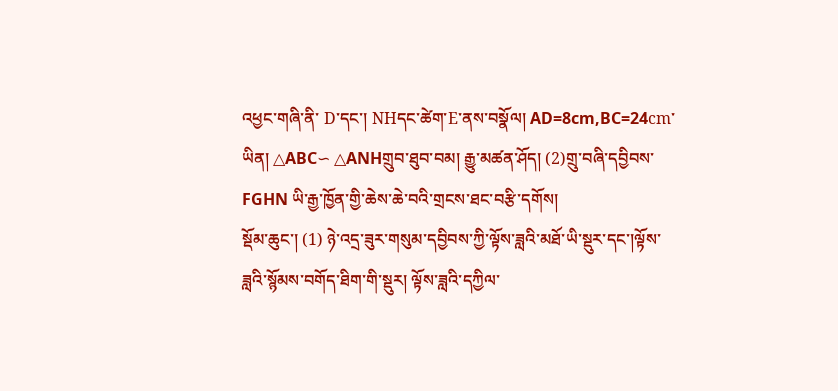འཕྱང་གཞི་ནི་ D་དང་། NHདང་ཚེག་E་ནས་བསྣོལ། AD=8cm,BC=24cm་ཡིན། △ABC∽ △ANHགྲུབ་ཐུབ་བམ། རྒྱུ་མཚན་ཤོད། (2)གྲུ་བཞི་དབྱིབས་ FGHN ཡི་རྒྱ་ཁྱོན་གྱི་ཆེས་ཆེ་བའི་གྲངས་ཐང་བརྩི་དགོས།
སྡོམ་ཆུང་། (1) ཉེ་འདྲ་ཟུར་གསུམ་དབྱིབས་ཀྱི་ལྟོས་ཟླའི་མཐོ་ཡི་སྡུར་དང་།ལྟོས་ཟླའི་སྙོམས་བགོད་ཐིག་གི་སྡུར། ལྟོས་ཟླའི་དཀྱིལ་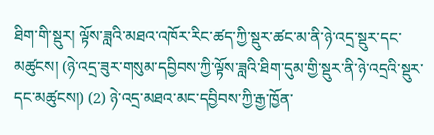ཐིག་གི་སྡུར། ལྟོས་ཟླའི་མཐའ་འཁོར་རིང་ཚད་ཀྱི་སྡུར་ཚང་མ་ནི་ཉེ་འདྲ་སྡུར་དང་མཚུངས། (ཉེ་འདྲ་ཟུར་གསུམ་དབྱིབས་ཀྱི་ལྟོས་ཟླའི་ཐིག་དུམ་གྱི་སྡུར་ནི་ཉེ་འདྲའི་སྡུར་དང་མཚུངས།) (2) ཉེ་འདྲ་མཐའ་མང་དབྱིབས་ཀྱི་རྒྱ་ཁྱོན་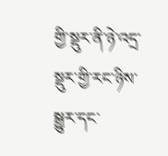གྱི་སྡུར་ནི་ཉེ་འདྲ་སྡུར་གྱི་རང་ཉིས་སྒྱུར་དང་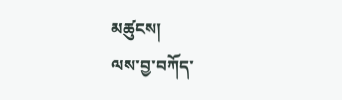མཚུངས།
ལས་བྱ་བཀོད་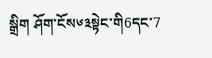སྒྲིག ཤོག་ངོས༦༣སྟེང་གི6དང་7